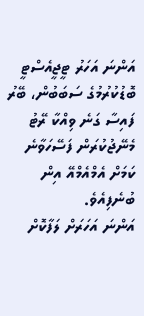އަންނަ އަހަރު ޓީޖީއެސްޓީ ބޮޑުކުރުމުގެ ސަބަބުން، ބޭރު ފައިސާ ގަނެ ވިއްކާ ރޭޓު މެނޭޖުކުރަން ފަސޭހަވާނެ ކަމަށް އެމްއެމްއޭ އިން ބުނެފިއެވެ.
އަންނަ އަހަރަށް ލަފާކޮށް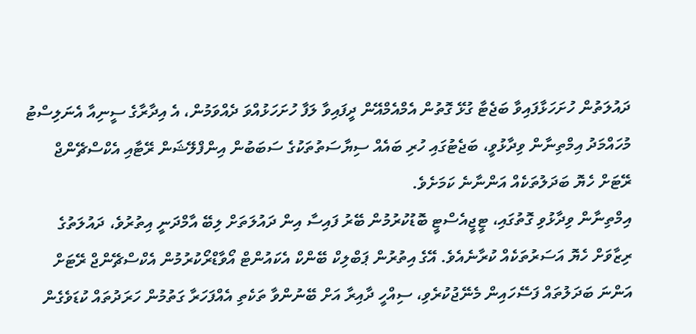ދައުލަތުން ހުށަހަޅާފައިވާ ބަޖެޓާ ގުޅޭ ގޮތުން އެމްއެމްއޭން ދީފައިވާ ލަފާ ހުށަހަޅުއްވަ ދެއްވަމުން، އެ އިދާރާގެ ސީނިއާ އެނަލިސްޓު މުހައްމަދު އިމްތިނާން ވިދާޅުވީ، ބަޖެޓުގައި ހުރި ބައެއް ސިޔާސަތުތަކުގެ ސަބަބުން އިންފްލޭޝަން ރޭޓާއި އެކްސްޗޭންޖް ރޭޓަށް ހެޔޮ ބަދަލުތަކެއް އަންނާނެ ކަމަށެވެ.
އިމްތިނާން ވިދާޅުވި ގޮތުގައި، ޓީޖީއެސްޓީ ބޮޑުކުރުމުން ބޭރު ފައިސާ އިން ދައުލަތަށް ލިބޭ އާމްދަނީ އިތުރުވެ، ދައުލަތުގެ ރިޒާވަށް ހެޔޮ އަސަރުތަކެއް ކުރާނެއެވެ. އޭގެ އިތުރުން ޕަބްލިކް ބޭންކް އެކައުންޓް އޯވާޑްރޯކުރުމުން އެކްސްޗޭންޖް ރޭޓަށް އަންނަ ބަދަލުތައް ފަސޭހައިން މެނޭޖުކުރެވި، ސިއްހީ ދާއިރާ އަށް ބޭނުންވާ ތަކެތި އެއްފަހަރާ ގަތުމުން ހަރަދުތައް ކުޑަވެގެން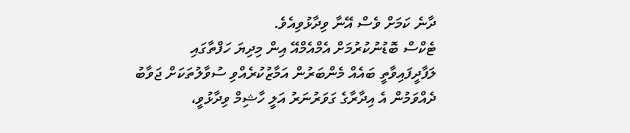ދާނެ ކަމަށް ވެސް އޭނާ ވިދާޅުވިއެވެ.
ޓެކްސް ބޮޑުނުކުރުމަށް އެމްއެމްއޭ އިން މިދިޔަ ހަފްތާގައި ލަފާދީފައިވާތީ ބައެއް މެންބަރުން އަމާޒުކުރެއްވި ސުވާލުތަކަށް ޖަވާބު ދެއްވަމުން އެ އިދާރާގެ ގަވަރުނަރު އަލީ ހާޝިމް ވިދާޅުވީ،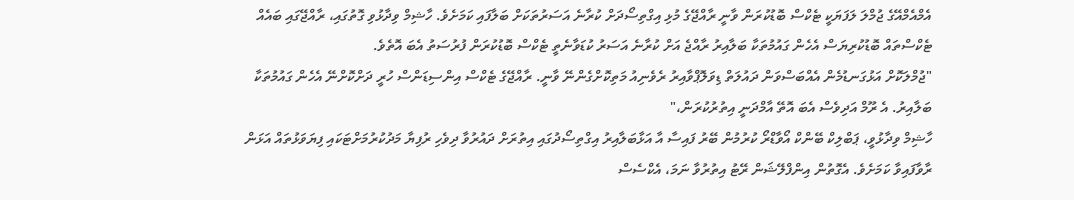އެމްއެމްއޭގެ ޖުމްލަ ލަފަޔަކީ ޓެކްސް ބޮޑުކުރަން ވާނީ ރާއްޖޭގެ މުޅި އިގްތިސޯދަށް ކުރާނެ އަސަރުތަކަށް ބަލާފައި ކަމަށެވެ. ހާޝިމް ވިދާޅުވި ގޮތުގައި، ރާއްޖޭގައި ބައެއް ޓެކްސްތައް ބޮޑުކުރިޔަސް އެހެން ގައުމުތަކާ ބަލާއިރު ރާއްޖެ އަށް ކުރާނެ އަސަރު ކުޑަވާނެތީ ޓެކްސް ބޮޑުކުރަން ފުރުސަތު އެބަ އޮތެވެ.
"ޖުމްލަކޮށް އަޅުގަނޑުމެން އެއްބަސްވަން ދައުލަތް ޑިވަލޮޕްވާއިރު ރެވެނިއު މަތިކޮށްގެންނޭ ވާނީ. ރާއްޖޭގެ ޓެކްސް އިންސިޑަންސް ހުރީ ދަށްކޮށްނޭ އެހެން ގައުމުތަކާ ބަލާއިރު. އެ ރޫމް އަދިވެސް އެބަ އޮތޭ އާމްދަނީ އިތުރުކުރަން،"
ހާޝިމް ވިދާޅުވީ، ޕަބްލިކް ބޭންކް އޯވާޑްރޯ ކުރުމުން ބޭރު ފައިސާ އާ އަޅާބަލާއިރު އިގްތިސޯދުގައި އިތުރަށް ދައުރުވާ ދިވެހި ރުފިޔާ މަދުކުރުމަށްޓަކައި ފިޔަވަޅުތައް އަޅަން ރާވާފައިވާ ކަމަށެވެ. އެގޮތުން އިންފްލޭޝަން ރޭޓު އިތުރުވާ ނަމަ، އެކްސެސް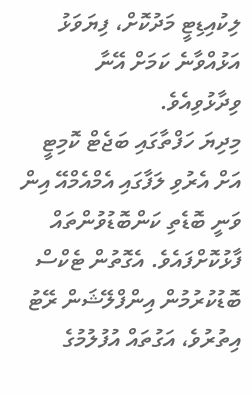ލިކުއިޑިޓީ މަދުކޮށް، ފިޔަވަޅު އަޅުއްވާނެ ކަމަށް އޭނާ ވިދާޅުވިއެވެ.
މިދިޔަ ހަފްތާގައި ބަޖެޓް ކޮމިޓީ އަށް އެރުވި ލަފާގައި އެމްއެމްއޭ އިން ވަނީ ބޮޑެތި ކަންބޮޑުވުންތައް ފާޅުކޮށްފައެވެ. އެގޮތުން ޓެކްސް ބޮޑުކުރުމުން އިންފްލޭޝަން ރޭޓު އިތުރުވެ، އަގުތައް އުފުލުމުގެ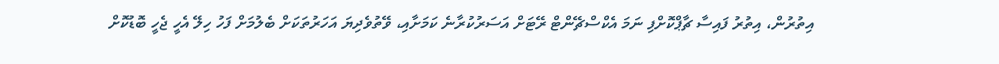އިތުރުން، އިތުރު ފައިސާ ޗާޕްކޮށްފި ނަމަ އެކްސްޗޭންޓް ރޭޓަށް އަސަރުކުރާނެ ކަމަށާއި، ވޭތުވެދިޔަ އަހަރުތަކަށް ބެލުމަށް ފަހު ހިލޭ އެހީ ޖެހީ ބޮޑުކޮށް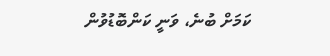ކަމަށް ބުނެ، ވަނީ ކަންބޮޑުވުން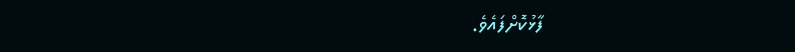ފާޅުކޮށްފައެވެ.